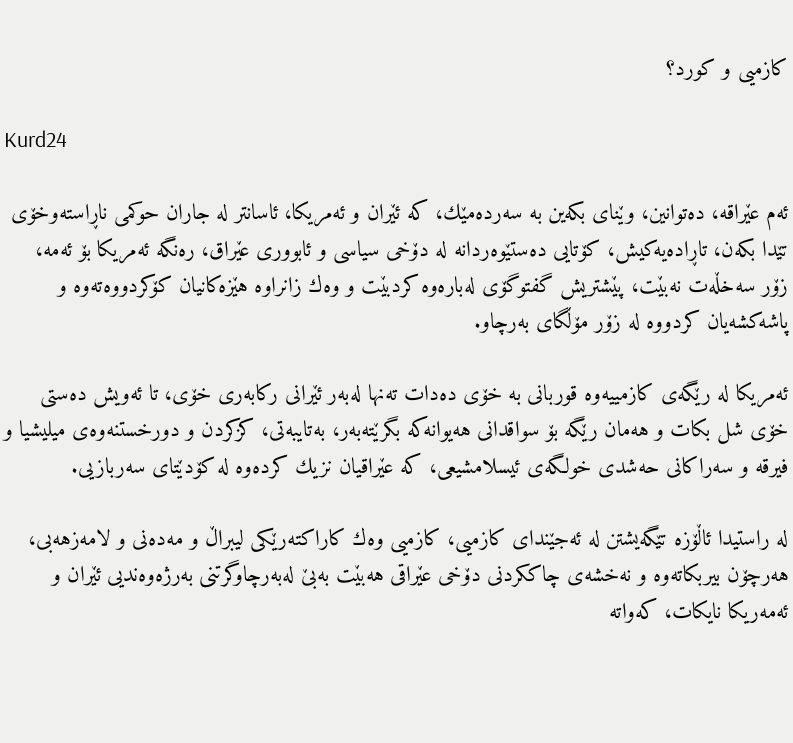كازمیی و كورد؟

Kurd24

ئه‌م عێراقه‌، ده‌توانین، وێنای بكه‌ین به‌ سه‌رده‌مێك، كه‌ ئێران و ئه‌مریكا، ئاسانتر له‌ جاران حوكمی ناڕاسته‌وخۆی تێدا بكه‌ن، تاڕاده‌یه‌كیش، كۆتایی ده‌ستێوه‌ردانه‌ له‌ دۆخی سیاسی و ئابووری عێراق، ره‌نگه‌ ئه‌مریكا بۆ ئه‌مه‌، زۆر سه‌خڵه‌ت نه‌بێت، پێشتریش گفتوگۆی له‌باره‌وه‌ كردبێت و وه‌ك زانراوه‌ هێزه‌كانیان كۆكردووه‌ته‌وه‌ و پاشه‌كشه‌یان كردووه‌ له‌ زۆر مۆڵگای به‌رچاو.

ئه‌مریكا له‌ رێگه‌ی كازمییه‌وه‌ قوربانی به‌ خۆی ده‌دات ته‌نها له‌به‌ر ئێرانی ركابه‌ری خۆی، تا ئه‌ویش ده‌ستی خۆی شل بكات و هه‌مان رێگه‌ بۆ سواقدانی هه‌یوانه‌كه‌ بگرێته‌به‌ر، به‌تایبه‌تی، كزكردن و دورخستنه‌وه‌ی میلیشیا و فیرقه‌ و سه‌راكانی حه‌شدی خولگه‌ی ئیسلامشیعی، كه‌ عێراقیان نزیك كرده‌وه‌ له‌ كۆدێتای سه‌ربازیی.

له‌ راستیدا ئاڵۆزه‌ تێگه‌یشتن له‌ ئه‌جێندای كازمیی، كازمیی وه‌ك كاراكته‌رێكی لیبراڵ و مه‌ده‌نی و لامه‌زهه‌بی، هه‌رچۆن بیربكاته‌وه ‌و نه‌خشه‌ی چاككردنی دۆخی عێراقی هه‌بێت به‌بێ له‌به‌رچاوگرتنی به‌رژه‌وه‌ندیی ئێران و ئه‌مه‌ریكا نایكات، كه‌واته‌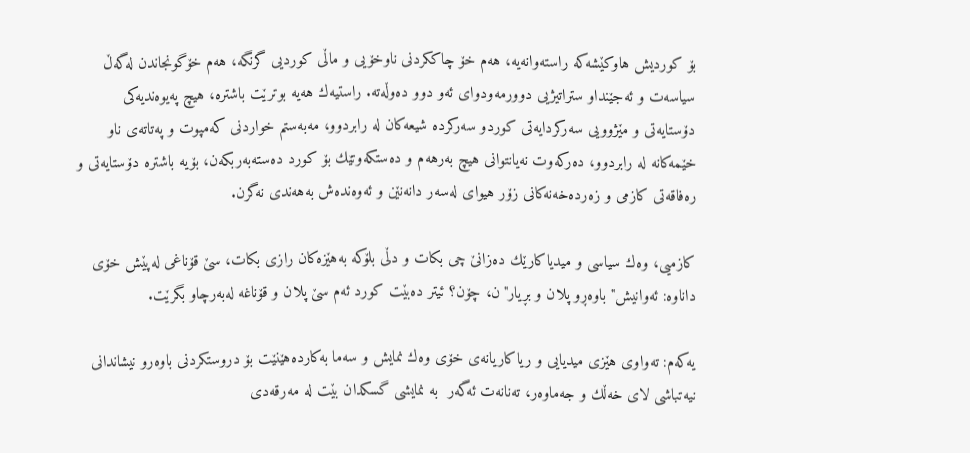بۆ كوردیش هاوكێشه‌كه‌ راسته‌وانه‌یه‌، هه‌م خۆ چاككردنی ناوخۆیی و ماڵی كوردیی گرنگه‌، هه‌م خۆگونجاندن له‌گه‌ڵ  سیاسه‌ت و ئه‌جێنداو ستراتیژیی دوورمه‌ودوای ئه‌و دوو ده‌وڵه‌ته‌. راستیه‌ك هه‌یه‌ بوترێت باشتره‌، هیچ په‌یوه‌ندیه‌كی دۆستایه‌تی و مێژوویی سه‌ركردایه‌تی كوردو سه‌ركرده‌ شیعه‌كان له‌ رابردوو، مه‌به‌ستم خواردنی كه‌مپوت و په‌تاته‌ی ناو خێمه‌كانه‌ له‌ رابردوو، ده‌ركه‌وت نه‌یانتوانی هیچ به‌رهه‌م و ده‌ستكه‌وتێك بۆ كورد ده‌سته‌به‌ربكه‌ن، بۆیه‌ باشتره‌ دۆستایه‌تی و ره‌فاقه‌تی كازمی و زه‌رده‌خه‌نه‌كانی زۆر هیوای له‌سه‌ر دانه‌نێن و ئه‌وه‌نده‌ش به‌هه‌ندی نه‌گرن.

كازمیی، وه‌ك سیاسی و میدیاكارێك ده‌زانێ چی بكات و دڵی بلۆكه‌ به‌هێزه‌كان رازی بكات، سێ قۆناغی له‌پێش خۆی داناوه‌: ئه‌وانیش" باوه‌ڕو پلان و بڕیار"ن، چۆن؟ ئیتر ده‌بێت كورد ئه‌م سێ پلان و قۆناغه‌ له‌به‌رچاو بگرێت.

یه‌كه‌م: ته‌واوی هێزی میدیایی و ریاكاریانه‌ی خۆی وه‌ك نمایش و سه‌ما به‌كارده‌هێنێت بۆ دروستكردنی باوه‌رو نیشاندانی نیه‌تباشی لای خه‌ڵك و جه‌ماوه‌ر، ته‌نانه‌ت ئه‌گه‌ر  به‌ نمایشی گسكدان بێت له‌ مه‌رقه‌دی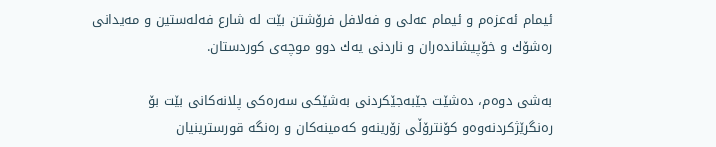ئیمام ئه‌عزه‌م و ئیمام عه‌لی و فه‌لافل فرۆشتن بێت له‌ شارع فه‌له‌ستین و مه‌یدانی ره‌شۆك و خۆپیشانده‌ران و ناردنی یه‌ك دوو موچه‌ی كوردستان.

به‌شی دوه‌م، ده‌شێت جێبه‌جێكردنی به‌شێكی سه‌ره‌كی پلانه‌كانی بێت بۆ ره‌نگرێژكردنه‌وه‌و كۆنترۆڵی زۆرینه‌و كه‌مینه‌كان و ره‌نگه‌ قورسترینیان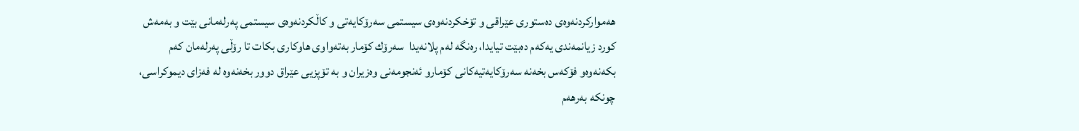هه‌مواركردنه‌وه‌ی ده‌ستوری عێراقی و تۆخكردنه‌وه‌ی سیستمی سه‌رۆكایه‌تی و كاڵكردنه‌وه‌ی سیستمی په‌رله‌مانی بێت و به‌مه‌ش كورد زیانمه‌ندی یه‌كه‌م ده‌بێت تیایدا، ره‌نگه‌ له‌م پلانه‌یدا  سه‌رۆك كۆمار به‌ته‌واوی هاوكاری بكات تا رۆڵی په‌رله‌مان كه‌م بكه‌نه‌وه‌و فۆكه‌س بخه‌نه‌ سه‌رۆكایه‌تیه‌كانی كۆمارو ئه‌نجومه‌نی وه‌زیران و به‌ تۆپزیی عێراق دوور بخه‌نه‌وه‌ له‌ فه‌زای دیموكراسی، چونكه‌ به‌رهه‌م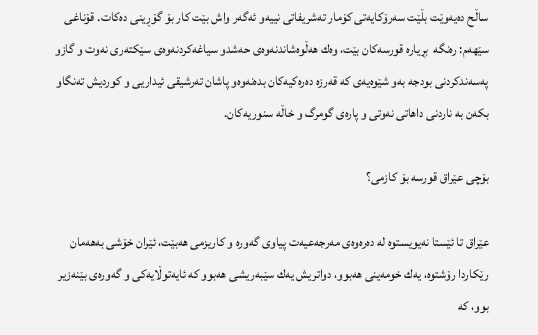ساڵح ده‌یه‌وێت بڵێت سه‌رۆكایه‌تی كۆمار ته‌شریفاتی نییه‌و ئه‌گه‌ر واش بێت كار بۆ گۆڕینی ده‌كات. قۆناغی سێهه‌م: ره‌نگه‌  بڕیاره‌ قورسه‌كان بێت، وه‌ك هه‌ڵوه‌شاندنه‌وه‌ی حه‌شدو سیاغه‌كردنه‌وه‌ی سێكته‌ری نه‌وت و گازو په‌سه‌ندكردنی بودجه‌ به‌و شێوه‌یه‌ی كه‌ قه‌رزه‌ ده‌ره‌كیه‌كان بده‌نه‌وه‌و پاشان ته‌رشیقی ئیداریی و كوردیش ته‌نگاو بكه‌ن به‌ ناردنی داهاتی نه‌وتی و پاره‌ی گومرگ و خاڵه‌ سنوریه‌كان.

بۆچی عێراق قورسه‌ بۆ كازمی؟

عێراق تا ئێستا نه‌یویستوه‌ له‌ ده‌ره‌وه‌ی مه‌رجه‌عیه‌ت پیاوی گه‌وره‌ و كاریزمی هه‌بێت، ئێران خۆشی به‌هه‌مان رێكاردا رۆشتوه‌، یه‌ك خومه‌ینی هه‌بوو، دواتریش یه‌ك سێبه‌ریشی هه‌بوو كه‌ ئایه‌توڵایه‌كی و گه‌وره‌ی بێنه‌زیر بوو، كه‌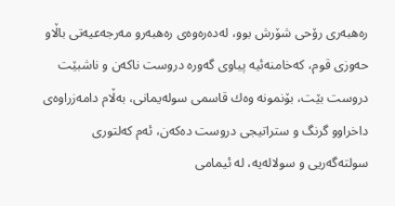ره‌هبه‌ری رۆحی شۆرش بوو، له‌ده‌ره‌وه‌ی ره‌هبه‌رو مه‌رجه‌عیه‌تی باڵاو حه‌وزی قوم، كه‌خامنه‌ئیه‌ پیاوی گه‌وره‌ دروست ناكه‌ن و ناشبێت دروست بێت، بۆنمونه‌ وه‌ك قاسمی سوله‌یمانی، به‌ڵام دامه‌زراوه‌ی داخراوو گرنگ و ستراتیجی دروست ده‌كه‌ن، ئه‌م كه‌لتوری سولته‌گه‌ریی و سولاله‌یه‌، له‌ ئیمامی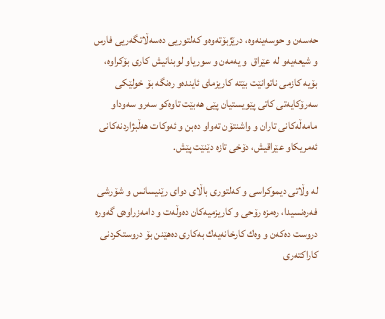حه‌سه‌ن و حوسه‌ینه‌وه‌، درێژبۆته‌وه‌و كه‌لتوریی ده‌سه‌ڵاتگه‌ریی فارس و شیعه‌یه‌و له‌ عێراق  و یه‌مه‌ن و سوریاو لوبنانیش كاری بۆكراوه‌، بۆیه‌ كازمی ناتوانێت بێته‌ كاریزمای ئاینده‌و ره‌نگه‌ بۆ خولێكی سه‌رۆكایه‌تی كاتی پێویستیان پێی هه‌بێت تاوه‌كو سه‌رو سه‌وداو مامه‌ڵه‌كانی تاران و واشنتۆن ته‌واو ده‌بن و ئه‌وكات هه‌ڵبژاردنه‌كانی ئه‌مریكاو عێراقیش، دۆخی تازه‌ دێنێت پێش.

له‌ وڵاتی دیموكراسی و كه‌لتوری باڵای دوای رێنیسانس و شۆرشی  فه‌ره‌نسیدا، ره‌مزه‌ رۆحی و كاریزمیه‌كان ده‌وڵه‌ت و دامه‌زراوه‌ی گه‌وره‌ دروست ده‌كه‌ن و وه‌ك كارخانه‌یه‌ك به‌كاری ده‌هێنن بۆ دروستكردنی كاراكته‌ری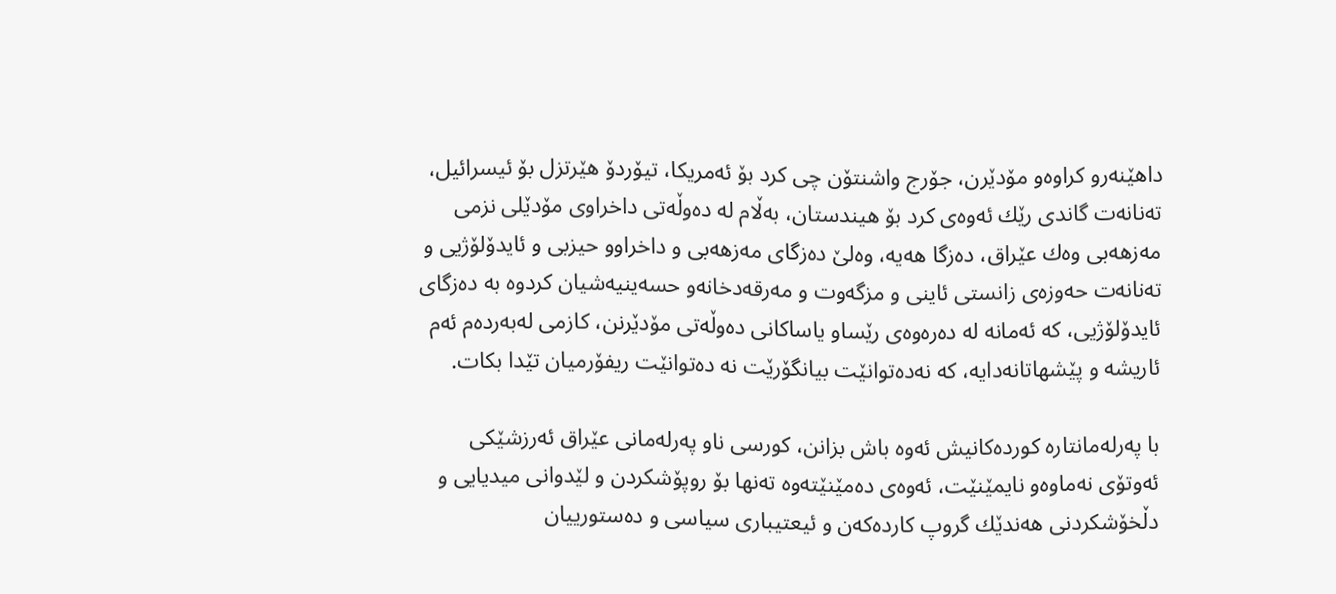داهێنه‌رو كراوه‌و مۆدێرن، جۆرج واشنتۆن چی كرد بۆ ئه‌مریكا، تیۆردۆ هێرتزل بۆ ئیسرائیل، ته‌نانه‌ت گاندی رێك ئه‌وه‌ی كرد بۆ هیندستان، به‌ڵام له‌ ده‌وڵه‌تی داخراوی مۆدێلی نزمی مه‌زهه‌بی وه‌ك عێراق، ده‌زگا هه‌یه‌، وه‌لێ ده‌زگای مه‌زهه‌بی و داخراوو حیزبی و ئایدۆلۆژیی و ته‌نانه‌ت حه‌وزه‌ی زانستی ئاینی و مزگه‌وت و مه‌رقه‌دخانه‌و حسه‌ینیه‌شیان كردوه‌ به‌ ده‌زگای ئایدۆلۆژیی، كه‌ ئه‌مانه‌ له‌ ده‌ره‌وه‌ی رێساو یاساكانی ده‌وڵه‌تی مۆدێرنن، كازمی له‌به‌رده‌م ئه‌م ئاریشه‌ و پێشهاتانه‌دایه‌، كه‌ نه‌ده‌توانێت بیانگۆرێت نه‌ ده‌توانێت ریفۆرمیان تێدا بكات.

با په‌رله‌مانتاره‌ كورده‌كانیش ئه‌وه‌ باش بزانن، كورسی ناو په‌رله‌مانی عێراق ئه‌رزشێكی ئه‌وتۆی نه‌ماوه‌و نایمێنێت، ئه‌وه‌ی ده‌مێنێته‌وه‌ ته‌نها بۆ روپۆشكردن و لێدوانی میدیایی و دڵخۆشكردنی هه‌ندێك گروپ كارده‌كه‌ن و ئیعتیباری سیاسی و ده‌ستورییان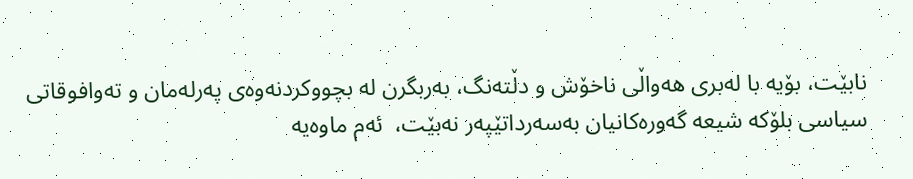نابێت، بۆیه‌ با له‌بری هه‌واڵی ناخۆش و دڵته‌نگ، به‌ربگرن له‌ بچووكردنه‌وه‌ی په‌رله‌مان و ته‌وافوقاتی سیاسی بلۆكه‌ شیعه‌ گه‌وره‌كانیان به‌سه‌رداتێپه‌ر نه‌بێت،  ئه‌م ماوه‌یه‌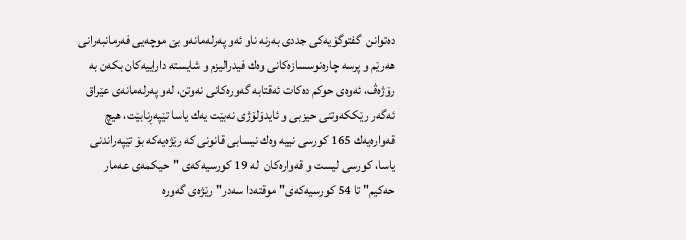ده‌توانن  گفتوگۆیه‌كی جددی به‌رنه‌ ناو ئه‌و په‌رله‌مانه‌و بێ موچه‌یی فه‌رمانبه‌رانی هه‌رێم و پرسه‌ چاره‌نوسسازه‌كانی وه‌ك فیدرالیزم و شایسته‌ داراییه‌كان بكه‌ن به‌ رۆژه‌ڤ، ئه‌وه‌ی حوكم ده‌كات ئه‌قتابه‌ گه‌وره‌كانی نه‌وتن، له‌و په‌رله‌مانه‌ی عێراق ئه‌گه‌ر رێككه‌وتنی حیزبی و ئایدۆلۆژی نه‌بێت یه‌ك یاسا تێپه‌ڕنابێت، هیچ قه‌واره‌یه‌ك 165 كورسی نییه‌ وه‌ك نیسابی قانونی كه‌ رێژه‌یه‌كه‌ بۆ تێپه‌راندنی یاسا، كورسی لیست و قه‌واره‌كان  له‌ 19 كورسیه‌كه‌ی "حیكمه‌ی عه‌مار حه‌كیم" تا 54 كورسیه‌كه‌ی" موقته‌دا سه‌در" رێژه‌ی گه‌وره‌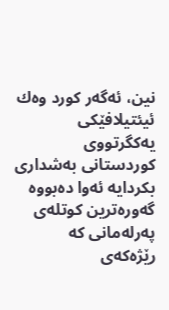نین، ئه‌گه‌ر كورد وه‌ك ئیئتیلافێكی یه‌كگرتووی كوردستانی به‌شداری بكردایه‌ ئه‌وا ده‌بووه‌ گه‌وره‌ترین كوتله‌ی په‌رله‌مانی كه‌ رێژه‌كه‌ی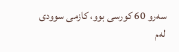سه‌رو 60 كورسی بوو، كازمی سوودی  له‌م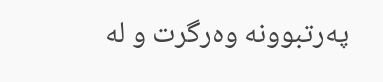په‌رتبوونه‌ وه‌رگرت و له‌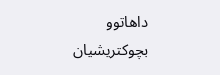داهاتوو بچوكتریشیان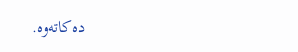ده‌كاته‌وه‌.